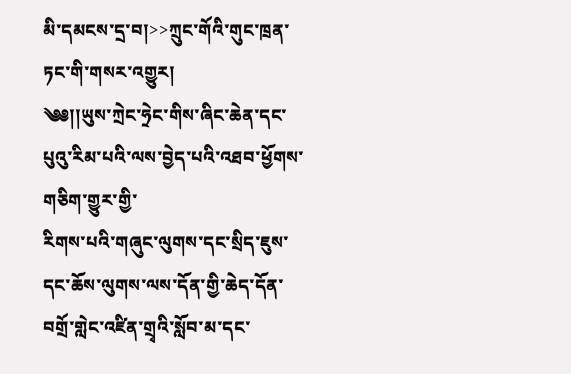མི་དམངས་དྲ་བ།>>ཀྲུང་གོའི་གུང་ཁྲན་ཏང་གི་གསར་འགྱུར།
༄༅།།ཡུས་ཀྲེང་ཧྲེང་གིས་ཞིང་ཆེན་དང་པུའུ་རིམ་པའི་ལས་བྱེད་པའི་འཐབ་ཕྱོགས་གཅིག་གྱུར་གྱི་
རིགས་པའི་གཞུང་ལུགས་དང་སྲིད་ཇུས་དང་ཆོས་ལུགས་ལས་དོན་གྱི་ཆེད་དོན་
བགྲོ་གླེང་འཛིན་གྲྭའི་སློབ་མ་དང་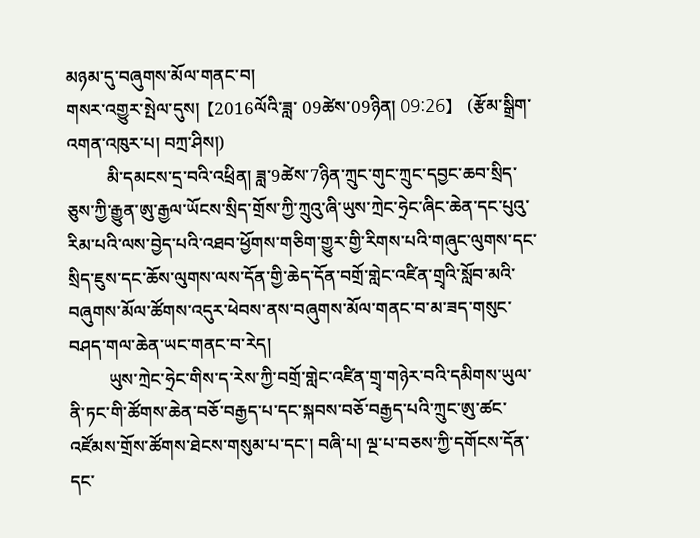མཉམ་དུ་བཞུགས་མོལ་གནང་བ།
གསར་འགྱུར་སྤེལ་དུས།  【2016ལོའི་ཟླ་ 09ཚེས་09ཉིན། 09:26】   (རྩོམ་སྒྲིག་འགན་འཁུར་པ། བཀྲ་ཤིས།)
         མི་དམངས་དྲ་བའི་འཕྲིན། ཟླ་9ཚེས་7ཉིན་ཀྲུང་གུང་ཀྲུང་དབྱང་ཆབ་སྲིད་ཅུས་ཀྱི་རྒྱུན་ཨུ་རྒྱལ་ཡོངས་སྲིད་གྲོས་ཀྱི་ཀྲུའུ་ཞི་ཡུས་ཀྲེང་ཧྲེང་ཞིང་ཆེན་དང་པུའུ་རིམ་པའི་ལས་བྱེད་པའི་འཐབ་ཕྱོགས་གཅིག་གྱུར་གྱི་རིགས་པའི་གཞུང་ལུགས་དང་སྲིད་ཇུས་དང་ཆོས་ལུགས་ལས་དོན་གྱི་ཆེད་དོན་བགྲོ་གླེང་འཛིན་གྲྭའི་སློབ་མའི་བཞུགས་མོལ་ཚོགས་འདུར་ཕེབས་ནས་བཞུགས་མོལ་གནང་བ་མ་ཟད་གསུང་བཤད་གལ་ཆེན་ཡང་གནང་བ་རེད།
         ཡུས་ཀྲེང་ཧྲེང་གིས་ད་རེས་ཀྱི་བགྲོ་གླེང་འཛིན་གྲྭ་གཉེར་བའི་དམིགས་ཡུལ་ནི་ཏང་གི་ཚོགས་ཆེན་བཅོ་བརྒྱད་པ་དང་སྐབས་བཅོ་བརྒྱད་པའི་ཀྲུང་ཨུ་ཚང་འཛོམས་གྲོས་ཚོགས་ཐེངས་གསུམ་པ་དང་། བཞི་པ། ལྔ་པ་བཅས་ཀྱི་དགོངས་དོན་དང་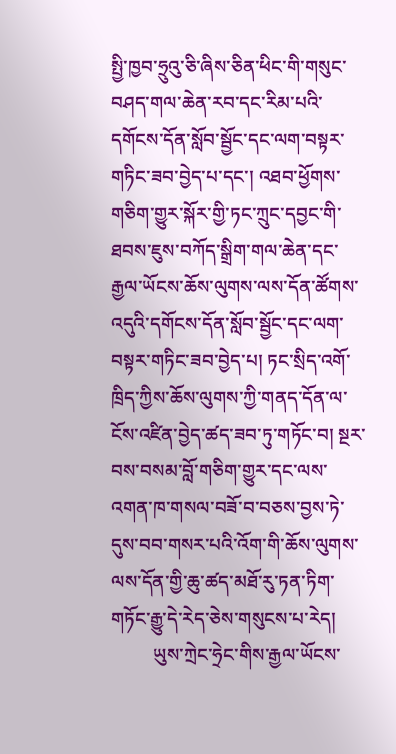སྤྱི་ཁྱབ་ཧྲུའུ་ཅི་ཞིས་ཅིན་ཕིང་གི་གསུང་བཤད་གལ་ཆེན་རབ་དང་རིམ་པའི་དགོངས་དོན་སློབ་སྦྱོང་དང་ལག་བསྟར་གཏིང་ཟབ་བྱེད་པ་དང་། འཐབ་ཕྱོགས་གཅིག་གྱུར་སྐོར་གྱི་ཏང་ཀྲུང་དབྱང་གི་ཐབས་ཇུས་བཀོད་སྒྲིག་གལ་ཆེན་དང་རྒྱལ་ཡོངས་ཆོས་ལུགས་ལས་དོན་ཚོགས་འདུའི་དགོངས་དོན་སློབ་སྦྱོང་དང་ལག་བསྟར་གཏིང་ཟབ་བྱེད་པ། ཏང་སྲིད་འགོ་ཁྲིད་ཀྱིས་ཆོས་ལུགས་ཀྱི་གནད་དོན་ལ་ངོས་འཛིན་བྱེད་ཚད་ཟབ་ཏུ་གཏོང་བ། སྔར་བས་བསམ་བློ་གཅིག་གྱུར་དང་ལས་འགན་ཁ་གསལ་བཟོ་བ་བཅས་བྱས་ཏེ་དུས་བབ་གསར་པའི་འོག་གི་ཆོས་ལུགས་ལས་དོན་གྱི་ཆུ་ཚད་མཐོ་རུ་ཏན་ཏིག་གཏོང་རྒྱུ་དེ་རེད་ཅེས་གསུངས་པ་རེད།
         ཡུས་ཀྲེང་ཧྲེང་གིས་རྒྱལ་ཡོངས་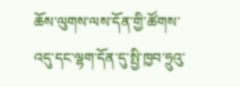ཆོས་ལུགས་ལས་དོན་གྱི་ཚོགས་འདུ་དང་ལྷག་དོན་དུ་སྤྱི་ཁྱབ་ཧྲུའུ་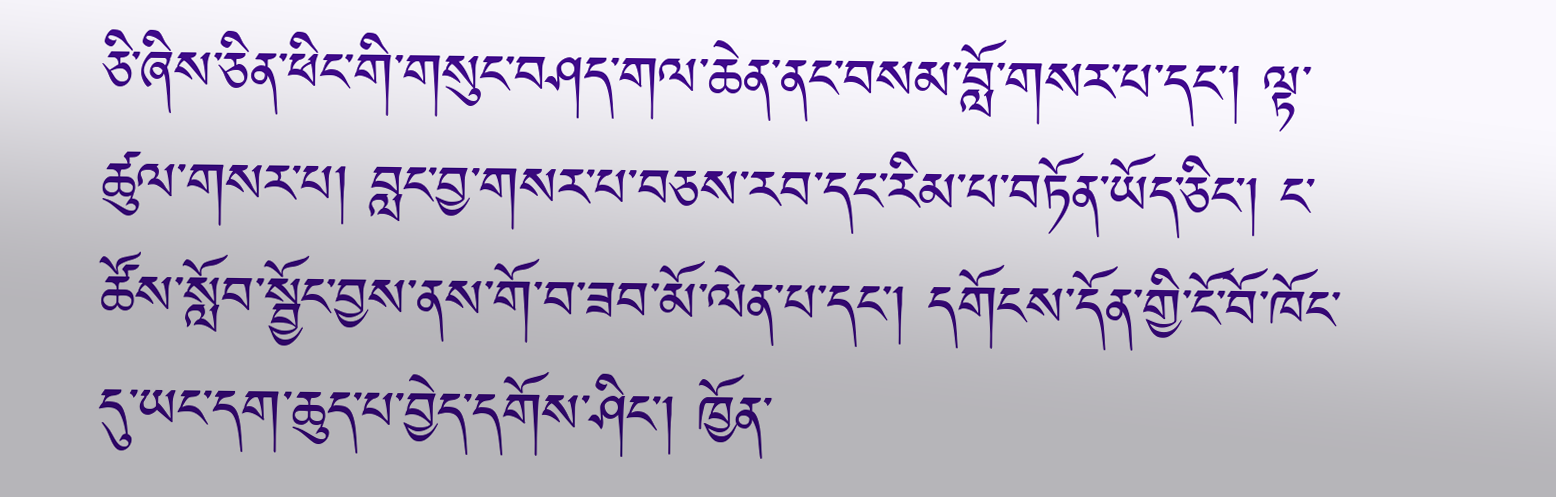ཅི་ཞིས་ཅིན་ཕིང་གི་གསུང་བཤད་གལ་ཆེན་ནང་བསམ་བློ་གསར་པ་དང་། ལྟ་ཚུལ་གསར་པ། བླང་བྱ་གསར་པ་བཅས་རབ་དང་རིམ་པ་བཏོན་ཡོད་ཅིང་། ང་ཚོས་སློབ་སྦྱོང་བྱས་ནས་གོ་བ་ཟབ་མོ་ལེན་པ་དང་། དགོངས་དོན་གྱི་ངོ་བོ་ཁོང་དུ་ཡང་དག་ཆུད་པ་བྱེད་དགོས་ཤིང་། ཁྱོན་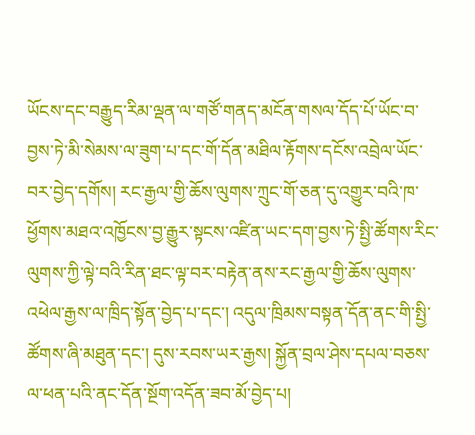ཡོངས་དང་བརྒྱུད་རིམ་ལྡན་ལ་གཙོ་གནད་མངོན་གསལ་དོད་པོ་ཡོང་བ་བྱས་ཏེ་མི་སེམས་ལ་ཟུག་པ་དང་གོ་དོན་མཐིལ་རྟོགས་དངོས་འབྲེལ་ཡོང་བར་བྱེད་དགོས། རང་རྒྱལ་གྱི་ཆོས་ལུགས་ཀྲུང་གོ་ཅན་དུ་འགྱུར་བའི་ཁ་ཕྱོགས་མཐའ་འཁྱོངས་བྱ་རྒྱུར་སྟངས་འཛིན་ཡང་དག་བྱས་ཏེ་སྤྱི་ཚོགས་རིང་ལུགས་ཀྱི་ལྟེ་བའི་རིན་ཐང་ལྟ་བར་བརྟེན་ནས་རང་རྒྱལ་གྱི་ཆོས་ལུགས་འཕེལ་རྒྱས་ལ་ཁྲིད་སྟོན་བྱེད་པ་དང་། འདུལ་ཁྲིམས་བསྟན་དོན་ནང་གི་སྤྱི་ཚོགས་ཞི་མཐུན་དང་། དུས་རབས་ཡར་རྒྱས། སྐྱོན་བྲལ་ཤེས་དཔལ་བཅས་ལ་ཕན་པའི་ནང་དོན་སྔོག་འདོན་ཟབ་མོ་བྱེད་པ།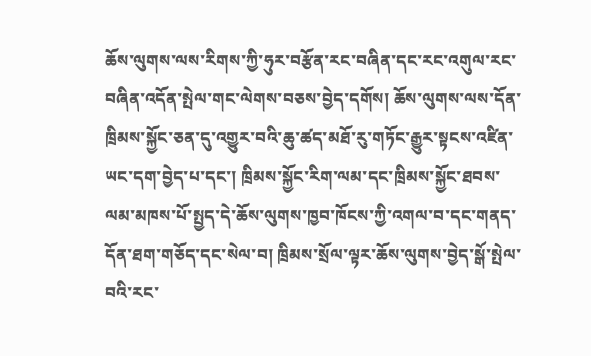ཆོས་ལུགས་ལས་རིགས་ཀྱི་ཧུར་བརྩོན་རང་བཞིན་དང་རང་འགུལ་རང་བཞིན་འདོན་སྤེལ་གང་ལེགས་བཅས་བྱེད་དགོས། ཆོས་ལུགས་ལས་དོན་ཁྲིམས་སྐྱོང་ཅན་དུ་འགྱུར་བའི་ཆུ་ཚད་མཐོ་རུ་གཏོང་རྒྱུར་སྟངས་འཛིན་ཡང་དག་བྱེད་པ་དང་། ཁྲིམས་སྐྱོང་རིག་ལམ་དང་ཁྲིམས་སྐྱོང་ཐབས་ལམ་མཁས་པོ་སྤྱད་དེ་ཆོས་ལུགས་ཁྱབ་ཁོངས་ཀྱི་འགལ་བ་དང་གནད་དོན་ཐག་གཅོད་དང་སེལ་བ། ཁྲིམས་སྲོལ་ལྟར་ཆོས་ལུགས་བྱེད་སྒོ་སྤེལ་བའི་རང་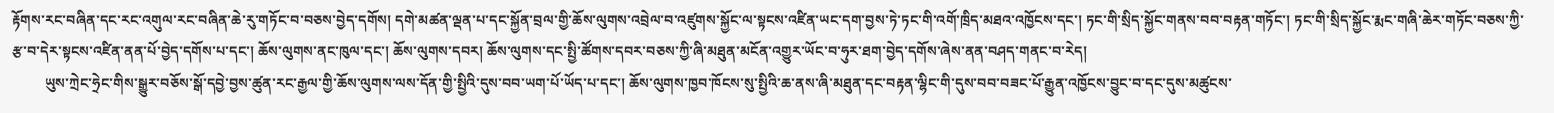རྟོགས་རང་བཞིན་དང་རང་འགུལ་རང་བཞིན་ཆེ་རུ་གཏོང་བ་བཅས་བྱེད་དགོས། དགེ་མཚན་ལྡན་པ་དང་སྐྱོན་བྲལ་གྱི་ཆོས་ལུགས་འབྲེལ་བ་འཛུགས་སྐྱོང་ལ་སྟངས་འཛིན་ཡང་དག་བྱས་ཏེ་ཏང་གི་འགོ་ཁྲིད་མཐའ་འཁྱོངས་དང་། ཏང་གི་སྲིད་སྐྱོང་གནས་བབ་བརྟན་གཏོང་། ཏང་གི་སྲིད་སྐྱོང་རྨང་གཞི་ཆེར་གཏོང་བཅས་ཀྱི་རྩ་བ་དེར་སྟངས་འཛིན་ནན་པོ་བྱེད་དགོས་པ་དང་། ཆོས་ལུགས་ནང་ཁུལ་དང་། ཆོས་ལུགས་དབར། ཆོས་ལུགས་དང་སྤྱི་ཚོགས་དབར་བཅས་ཀྱི་ཞི་མཐུན་མངོན་འགྱུར་ཡོང་བ་ཧུར་ཐག་བྱེད་དགོས་ཞེས་ནན་བཤད་གནང་བ་རེད།
         ཡུས་ཀྲེང་ཧྲེང་གིས་སྒྱུར་བཅོས་སྒོ་དབྱེ་བྱས་ཚུན་རང་རྒྱལ་གྱི་ཆོས་ལུགས་ལས་དོན་གྱི་སྤྱིའི་དུས་བབ་ཡག་པོ་ཡོད་པ་དང་། ཆོས་ལུགས་ཁྱབ་ཁོངས་སུ་སྤྱིའི་ཆ་ནས་ཞི་མཐུན་དང་བརྟན་ལྷིང་གི་དུས་བབ་བཟང་པོ་རྒྱུན་འཁྱོངས་བྱུང་བ་དང་དུས་མཚུངས་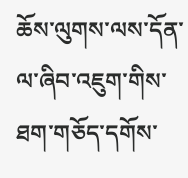ཆོས་ལུགས་ལས་དོན་ལ་ཞིབ་འཇུག་གིས་ཐག་གཅོད་དགོས་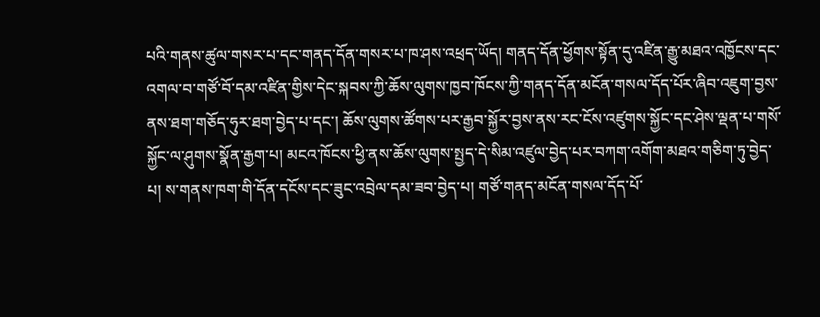པའི་གནས་ཚུལ་གསར་པ་དང་གནད་དོན་གསར་པ་ཁ་ཤས་འཕྲད་ཡོད། གནད་དོན་ཕྱོགས་སྟོན་དུ་འཛིན་རྒྱུ་མཐའ་འཁྱོངས་དང་འགལ་བ་གཙོ་བོ་དམ་འཛིན་གྱིས་དེང་སྐབས་ཀྱི་ཆོས་ལུགས་ཁྱབ་ཁོངས་ཀྱི་གནད་དོན་མངོན་གསལ་དོད་པོར་ཞིབ་འཇུག་བྱས་ནས་ཐག་གཅོད་ཧུར་ཐག་བྱེད་པ་དང་། ཆོས་ལུགས་ཚོགས་པར་རྒྱབ་སྐྱོར་བྱས་ནས་རང་ངོས་འཛུགས་སྐྱོང་དང་ཤེས་ལྡན་པ་གསོ་སྐྱོང་ལ་ཤུགས་སྣོན་རྒྱག་པ། མངའ་ཁོངས་ཕྱི་ནས་ཆོས་ལུགས་སྤྱད་དེ་སིམ་འཛུལ་བྱེད་པར་བཀག་འགོག་མཐའ་གཅིག་ཏུ་བྱེད་པ། ས་གནས་ཁག་གི་དོན་དངོས་དང་ཟུང་འབྲེལ་དམ་ཟབ་བྱེད་པ། གཙོ་གནད་མངོན་གསལ་དོད་པོ་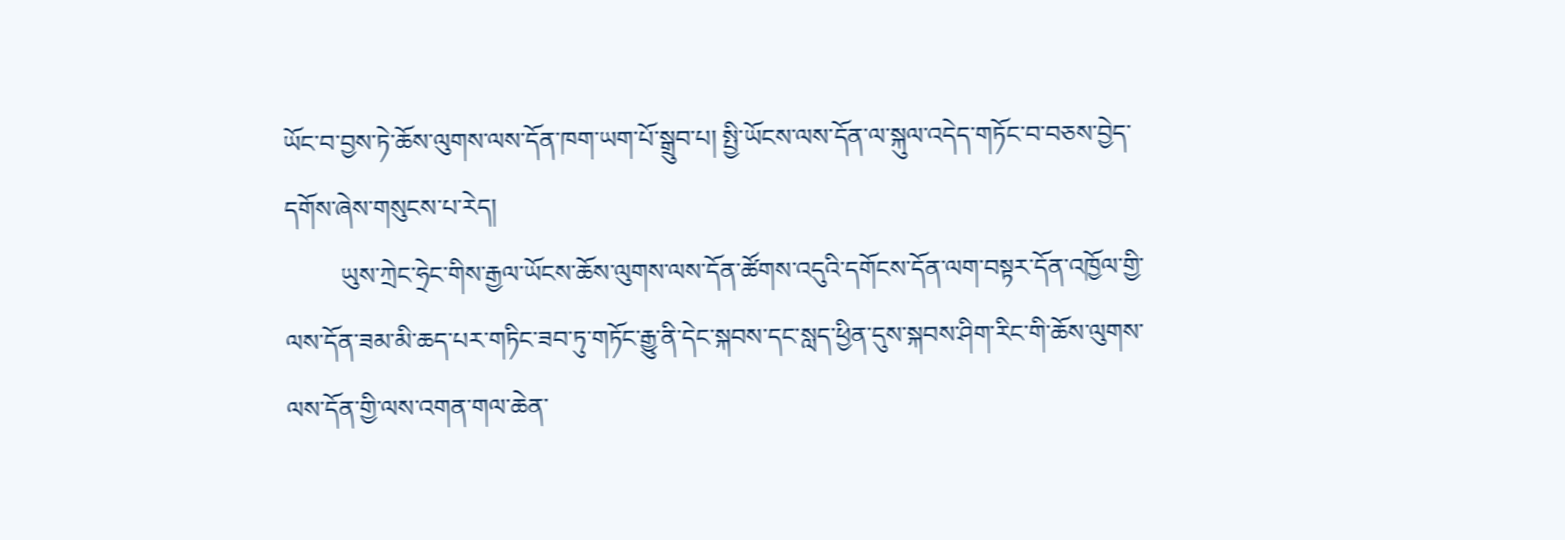ཡོང་བ་བྱས་ཏེ་ཆོས་ལུགས་ལས་དོན་ཁག་ཡག་པོ་སྒྲུབ་པ། སྤྱི་ཡོངས་ལས་དོན་ལ་སྐུལ་འདེད་གཏོང་བ་བཅས་བྱེད་དགོས་ཞེས་གསུངས་པ་རེད།
         ཡུས་ཀྲེང་ཧྲེང་གིས་རྒྱལ་ཡོངས་ཆོས་ལུགས་ལས་དོན་ཚོགས་འདུའི་དགོངས་དོན་ལག་བསྟར་དོན་འཁྱོལ་གྱི་ལས་དོན་ཟམ་མི་ཆད་པར་གཏིང་ཟབ་ཏུ་གཏོང་རྒྱུ་ནི་དེང་སྐབས་དང་སླད་ཕྱིན་དུས་སྐབས་ཤིག་རིང་གི་ཆོས་ལུགས་ལས་དོན་གྱི་ལས་འགན་གལ་ཆེན་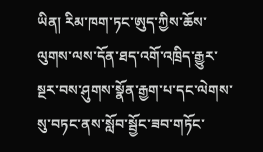ཡིན། རིམ་ཁག་ཏང་ཨུད་ཀྱིས་ཆོས་ལུགས་ལས་དོན་ཐད་འགོ་འཁྲིད་རྒྱུར་སྔར་བས་ཤུགས་སྣོན་རྒྱག་པ་དང་ལེགས་སུ་བཏང་ནས་སློབ་སྦྱོང་ཟབ་གཏོང་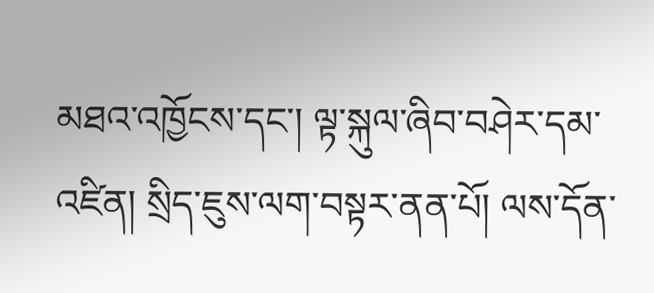མཐའ་འཁྱོངས་དང་། ལྟ་སྐུལ་ཞིབ་བཤེར་དམ་འཛིན། སྲིད་ཇུས་ལག་བསྟར་ནན་པོ། ལས་དོན་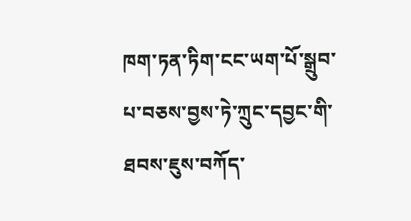ཁག་ཏན་ཏིག་ངང་ཡག་པོ་སྒྲུབ་པ་བཅས་བྱས་ཏེ་ཀྲུང་དབྱང་གི་ཐབས་ཇུས་བཀོད་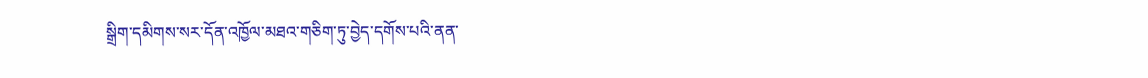སྒྲིག་དམིགས་སར་དོན་འཁྱོལ་མཐའ་གཅིག་ཏུ་བྱེད་དགོས་པའི་ནན་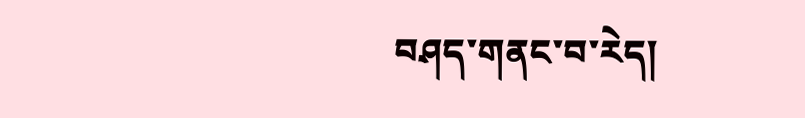བཤད་གནང་བ་རེད།